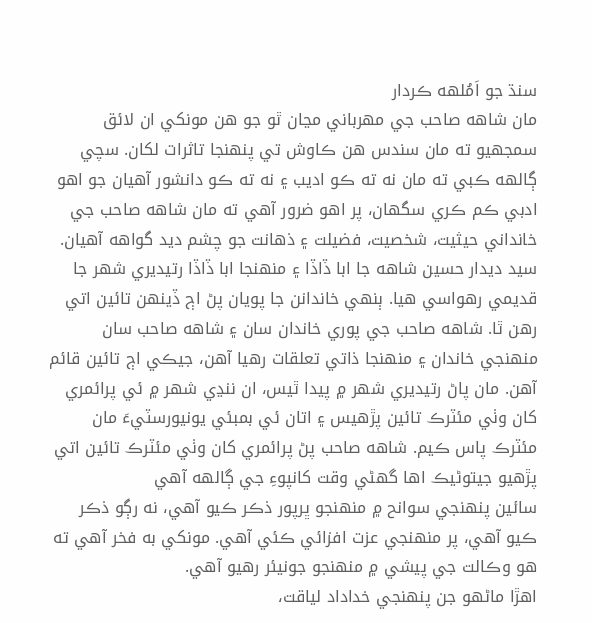سنڌ جو اَمُلهه ڪردار
مان شاهه صاحب جي مهرباني مڃان ٿو جو هن مونکي ان لائق سمجهيو ته مان سندس هن ڪاوش تي پنهنجا تاثرات لکان. سچي ڳالهه ڪبي ته مان نه ته ڪو اديب ۽ نه ته ڪو دانشور آهيان جو اهو ادبي ڪم ڪري سگهان، پر اهو ضرور آهي ته مان شاهه صاحب جي خانداني حيثيت، شخصيت، فضيلت ۽ ذهانت جو چشم ديد گواهه آهيان.
سيد ديدار حسين شاهه جا ابا ڏاڏا ۽ منهنجا ابا ڏاڏا رتيديري شهر جا قديمي رهواسي هيا. ٻنهي خاندانن جا پويان پڻ اڄ ڏينهن تائين اتي رهن ٿا. شاهه صاحب جي پوري خاندان سان ۽ شاهه صاحب سان منهنجي خاندان ۽ منهنجا ذاتي تعلقات رهيا آهن، جيڪي اڄ تائين قائم آهن. مان پاڻ رتيديري شهر ۾ پيدا ٿيس، ان ننڍي شهر ۾ ئي پرائمري کان وٺي مئٽرڪ تائين پڙهيس ۽ اتان ئي بمبئي يونيورسٽيءَ مان مئٽرڪ پاس ڪيم. شاهه صاحب پڻ پرائمري کان وٺي مئٽرڪ تائين اتي پڙهيو جيتوڻيڪ اها گهڻي وقت کانپوءِ جي ڳالهه آهي
سائين پنهنجي سوانح ۾ منهنجو ڀرپور ذڪر ڪيو آهي، نه رڳو ذڪر ڪيو آهي، پر منهنجي عزت افزائي ڪئي آهي. مونکي به فخر آهي ته هو وڪالت جي پيشي ۾ منهنجو جونيئر رهيو آهي.
اهڙا ماڻهو جن پنهنجي خداداد لياقت،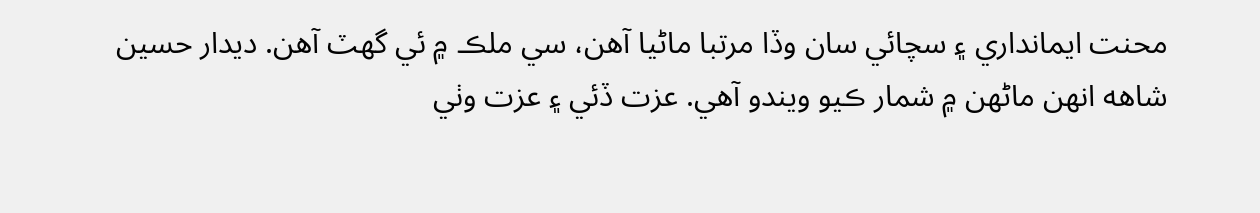محنت ايمانداري ۽ سچائي سان وڏا مرتبا ماڻيا آهن، سي ملڪ ۾ ئي گهٽ آهن. ديدار حسين شاهه انهن ماڻهن ۾ شمار ڪيو ويندو آهي. عزت ڏئي ۽ عزت وٺي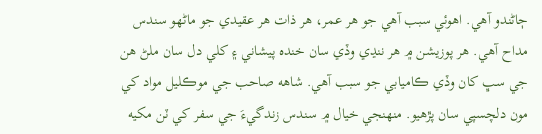ڄاڻندو آهي. اهوئي سبب آهي جو هر عمر، هر ذات هر عقيدي جو ماڻهو سندس مداح آهي. هر پوزيشن ۾ هر ننڍي وڏي سان خنده پيشاني ۽ کلي دل سان ملڻ هن جي سڀ کان وڏي ڪاميابي جو سبب آهي. شاهه صاحب جي موڪليل مواد کي مون دلچسپي سان پڙهيو. منهنجي خيال ۾ سندس زندگيءَ جي سفر کي ٽن مکيه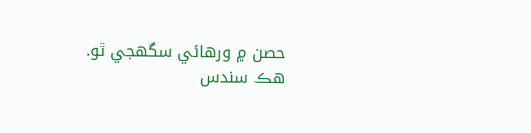حصن ۾ ورهائي سگهجي ٿو.
هڪ سندس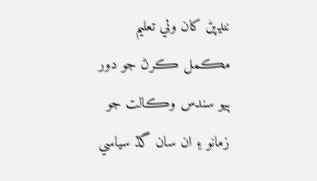ننڍپڻ کان وٺي تعليم مڪمل ڪرڻ جو دور ٻيو سندس وڪالت جو زمانو ۽ ان سان گڏ سياسي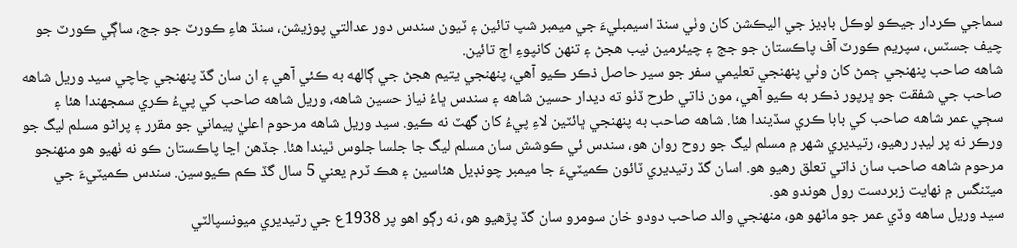سماجي ڪردار جيڪو لوڪل باڊيز جي اليڪشن کان وٺي سنڌ اسيمبليءَ جي ميمبر شپ تائين ۽ ٽيون سندس دور عدالتي پوزيشن، سنڌ هاءِ ڪورٽ جو جج، ساڳي ڪورٽ جو چيف جسٽس، سپريم ڪورٽ آف پاڪستان جو جج ۽ چيئرمين نيب هجڻ ۽ تنهن کانپوءِ اڄ تائين.
شاهه صاحب پنهنجي ڄمڻ کان وٺي پنهنجي تعليمي سفر جو سير حاصل ذڪر ڪيو آهي، پنهنجي يتيم هجڻ جي ڳالهه به ڪئي آهي ۽ ان سان گڏ پنهنجي چاچي سيد وريل شاهه صاحب جي شفقت جو ڀرپور ذڪر به ڪيو آهي، مون ذاتي طرح ڏٺو ته ديدار حسين شاهه ۽ سندس ڀاءُ نياز حسين شاهه، وريل شاهه صاحب کي پيءُ ڪري سمجهندا هئا ۽ سڄي عمر شاهه صاحب کي بابا ڪري سڏيندا هئا. شاهه صاحب به پنهنجي ڀائٽين لاءِ پيءُ کان گهٽ نه ڪيو. سيد وريل شاهه مرحوم اعليٰ پيماني جو مقرر ۽ پراڻو مسلم ليگ جو ورڪر نه پر ليڊر رهيو، رتيديري شهر ۾ مسلم ليگ جو روح روان هو، سندس ئي ڪوشش سان مسلم ليگ جا جلسا جلوس ٿيندا هئا. جڏهن اڃا پاڪستان ڪو نه ٺهيو هو منهنجو مرحوم شاهه صاحب سان ذاتي تعلق رهيو هو. اسان گڏ رتيديري ٽائون ڪميٽيءَ جا ميمبر چونڊيل هئاسين ۽ هڪ ٽرم يعني 5 سال گڏ ڪم ڪيوسين. سندس ڪميٽيءَ جي ميٽنگس ۾ نهايت زبردست رول هوندو هو.
سيد وريل ساهه وڏي عمر جو ماڻهو هو، منهنجي والد صاحب دودو خان سومرو سان گڏ پڙهيو هو، نه رڳو اهو پر 1938ع جي رتيديري ميونسپالٽي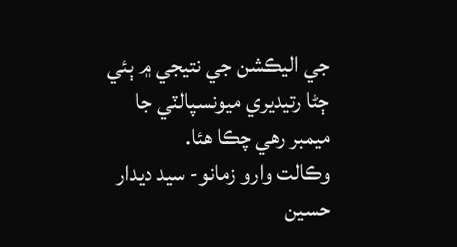جي اليڪشن جي نتيجي ۾ ٻئي ڄڻا رتيديري ميونسپالٽي جا ميمبر رهي چڪا هئا.
وڪالت وارو زمانو- سيد ديدار حسين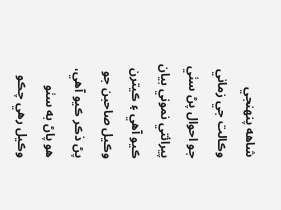شاهه پنهنجي وڪالت جي زماني جو احوال پڻ سٺي پيرائتي نموني بيان ڪيو آهي ۽ ڪيترن وڪيل صاحبن جو پڻ ذڪر ڪيو آهي، هو پاڻ به سٺو وڪيل رهي چڪو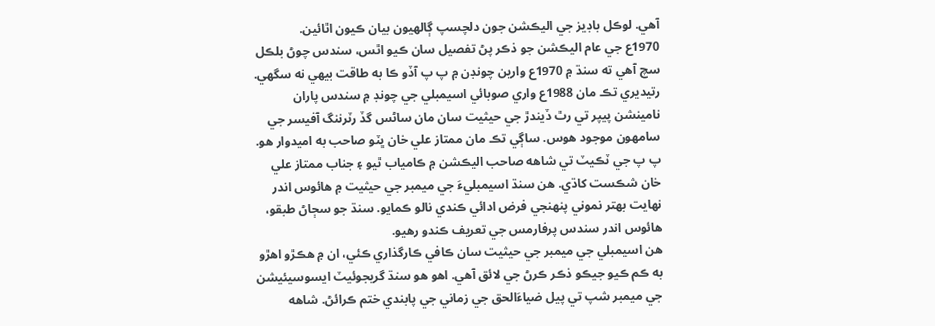آهي. لوڪل باڊيز جي اليڪشن جون دلچسپ ڳالهيون بيان ڪيون اٿائين.
1970ع جي عام اليڪشن جو ذڪر پڻ تفصيل سان ڪيو اٿس، سندس چوڻ بلڪل سچ آهي ته سنڌ ۾ 1970ع وارين چونڊن ۾ پ پ آڏو ڪا به طاقت بيهي نه سگهي. رتيديري تڪ مان 1988ع واري صوبائي اسيمبلي جي چونڊ ۾ سندس پاران نامينشن پيپر تي رٿ ڏيندڙ جي حيثيت سان مان ساڻس گڏ رٽرننگ آفيسر جي سامهون موجود هوس. ساڳي تڪ مان ممتاز علي خان ڀٽو صاحب به اميدوار هو. پ پ جي ٽڪيٽ تي شاهه صاحب اليڪشن ۾ ڪامياب ٿيو ۽ جناب ممتاز علي خان شڪست کاڌي. هن سنڌ اسيمبليءَ جي ميمبر جي حيثيت ۾ هائوس اندر نهايت بهتر نموني پنهنجي فرض ادائي ڪندي نالو ڪمايو. سنڌ جو سڄاڻ طبقو، هائوس اندر سندس پرفارمس جي تعريف ڪندو رهيو.
هن اسيمبلي جي ميمبر جي حيثيت سان ڪافي ڪارگذاري ڪئي، ان ۾ هڪڙو اهڙو به ڪم ڪيو جيڪو ذڪر ڪرڻ جي لائق آهي. اهو هو سنڌ گريجوئيٽ ايسوسيئيشن جي ميمبر شپ تي پيل ضياءَالحق جي زماني جي پابندي ختم ڪرائڻ. شاهه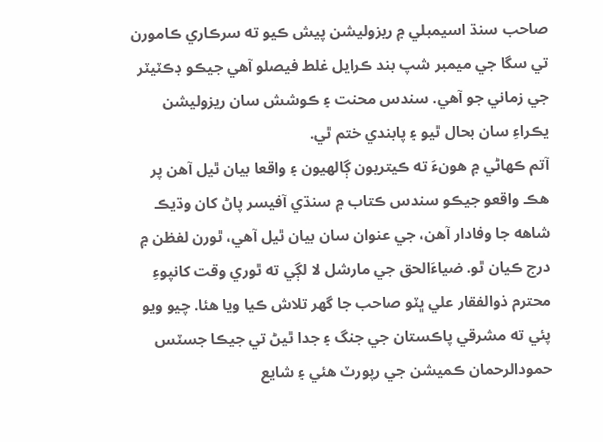صاحب سنڌ اسيمبلي ۾ ريزوليشن پيش ڪيو ته سرڪاري ڪامورن تي سگا جي ميمبر شپ بند ڪرايل غلط فيصلو آهي جيڪو ڊڪٽيٽر جي زماني جو آهي. سندس محنت ۽ ڪوشش سان ريزوليشن يڪراءِ سان بحال ٿيو ۽ پابندي ختم ٿي.
آتم ڪهاڻي ۾ هونءَ ته ڪيتريون ڳالهيون ۽ واقعا بيان ٿيل آهن پر هڪ واقعو جيڪو سندس ڪتاب ۾ سنڌي آفيسر پاڻ کان وڌيڪ شاهه جا وفادار آهن، جي عنوان سان بيان ٿيل آهي، ٿورن لفظن ۾ درج ڪيان ٿو. ضياءَالحق جي مارشل لا لڳي ته ٿوري وقت کانپوءِ محترم ذوالفقار علي ڀٽو صاحب جا گهر تلاش ڪيا ويا هئا. چيو ويو پئي ته مشرقي پاڪستان جي جنگ ۽ جدا ٿيڻ تي جيڪا جسٽس حمودالرحمان ڪميشن جي رپورٽ هئي ۽ شايع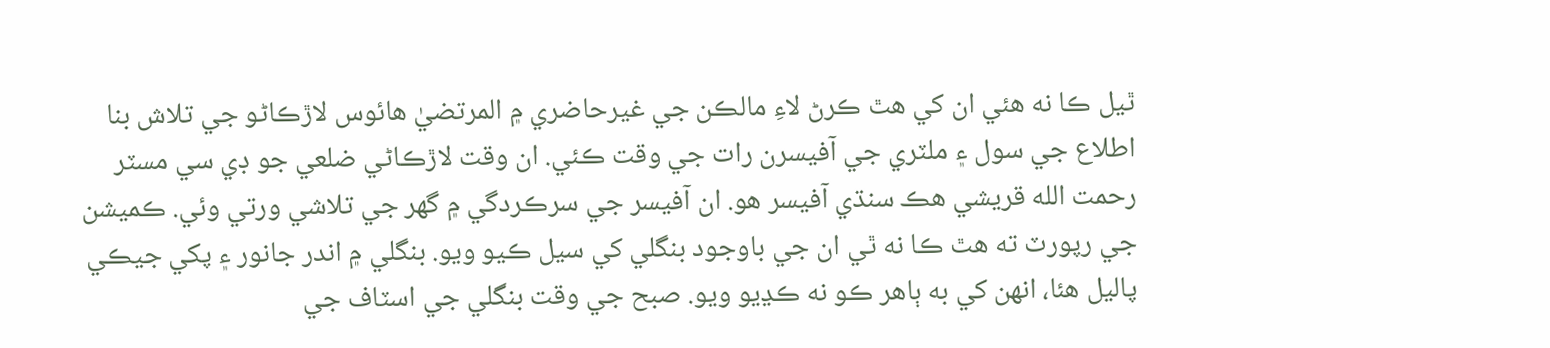ٿيل ڪا نه هئي ان کي هٿ ڪرڻ لاءِ مالڪن جي غيرحاضري ۾ المرتضيٰ هائوس لاڙڪاڻو جي تلاش بنا اطلاع جي سول ۽ ملٽري جي آفيسرن رات جي وقت ڪئي. ان وقت لاڙڪاڻي ضلعي جو ڊي سي مسٽر رحمت الله قريشي هڪ سنڌي آفيسر هو. ان آفيسر جي سرڪردگي ۾ گهر جي تلاشي ورتي وئي. ڪميشن جي رپورٽ ته هٿ ڪا نه ٿي ان جي باوجود بنگلي کي سيل ڪيو ويو. بنگلي ۾ اندر جانور ۽ پکي جيڪي پاليل هئا، انهن کي به ٻاهر ڪو نه ڪڍيو ويو. صبح جي وقت بنگلي جي اسٽاف جي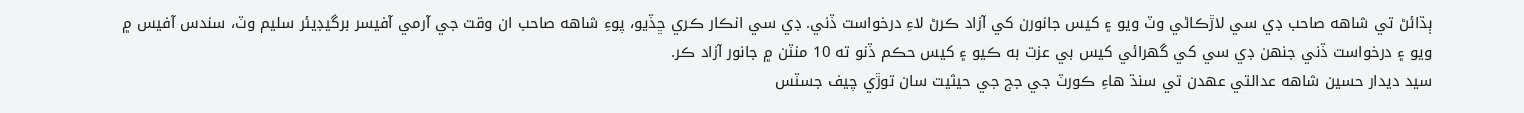ٻڌائڻ تي شاهه صاحب ڊي سي لاڙڪاڻي وٽ ويو ۽ کيس جانورن کي آزاد ڪرڻ لاءِ درخواست ڏني. ڊي سي انڪار ڪري ڇڏيو، پوءِ شاهه صاحب ان وقت جي آرمي آفيسر برگيڊيئر سليم وٽ، سندس آفيس ۾ ويو ۽ درخواست ڏني جنهن ڊي سي کي گهرائي کيس بي عزت به ڪيو ۽ کيس حڪم ڏنو ته 10 منٽن ۾ جانور آزاد ڪر.
سيد ديدار حسين شاهه عدالتي عهدن تي سنڌ هاءِ ڪورٽ جي جج جي حيثيت سان توڙي چيف جسٽس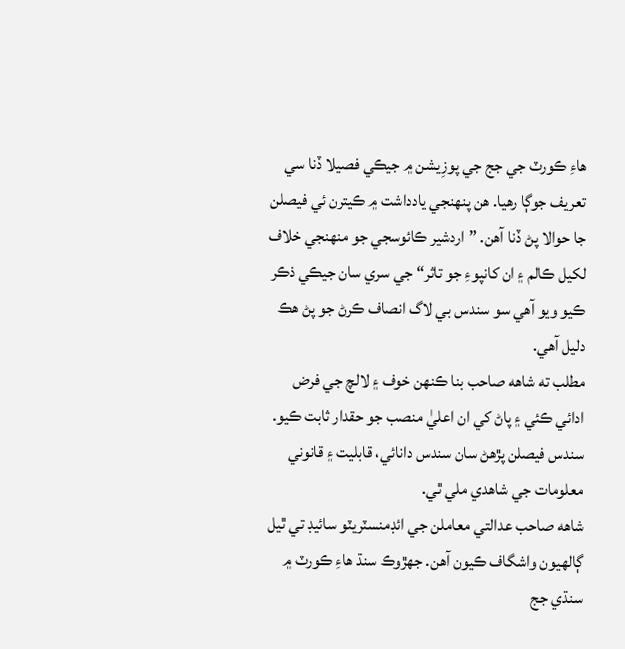هاءِ ڪورٽ جي جج جي پوزِيشن ۾ جيڪي فصيلا ڏنا سي تعريف جوڳا رهيا. هن پنهنجي يادداشت ۾ ڪيترن ئي فيصلن جا حوالا پڻ ڏنا آهن. ”اردشير ڪائوسجي جو منهنجي خلاف لکيل ڪالم ۽ ان کانپوءِ جو تاثر“ جي سري سان جيڪي ذڪر ڪيو ويو آهي سو سندس بي لاگ انصاف ڪرڻ جو پڻ هڪ دليل آهي.
مطلب ته شاهه صاحب بنا ڪنهن خوف ۽ لالچ جي فرض ادائي ڪئي ۽ پاڻ کي ان اعليٰ منصب جو حقدار ثابت ڪيو. سندس فيصلن پڙهڻ سان سندس دانائي، قابليت ۽ قانوني معلومات جي شاهدي ملي ٿي.
شاهه صاحب عدالتي معاملن جي ائڊمنسٽريٽو سائيڊ تي ٿيل ڳالهيون واشگاف ڪيون آهن. جهڙوڪ سنڌ هاءِ ڪورٽ ۾ سنڌي جج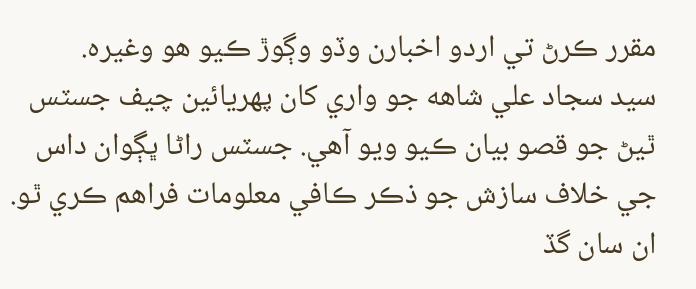مقرر ڪرڻ تي اردو اخبارن وڏو وڳوڙ ڪيو هو وغيره.
سيد سجاد علي شاهه جو واري کان پهريائين چيف جسٽس ٿيڻ جو قصو بيان ڪيو ويو آهي. جسٽس راڻا ڀڳوان داس جي خلاف سازش جو ذڪر ڪافي معلومات فراهم ڪري ٿو. ان سان گڏ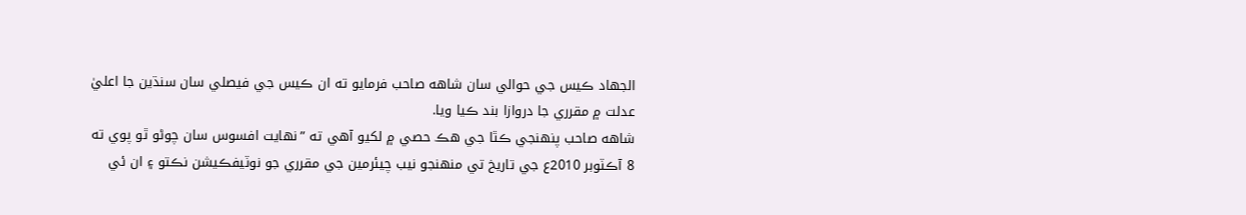الجهاد ڪيس جي حوالي سان شاهه صاحب فرمايو ته ان ڪيس جي فيصلي سان سنڌين جا اعليٰ عدلت ۾ مقرري جا دروازا بند ڪيا ويا.
شاهه صاحب پنهنجي ڪٿا جي هڪ حصي ۾ لکيو آهي ته ”نهايت افسوس سان چوڻو ٿو پوي ته 8 آڪٽوبر 2010ع جي تاريخ تي منهنجو نيب چيئرمين جي مقرري جو نوٽيفڪيشن نڪتو ۽ ان ئي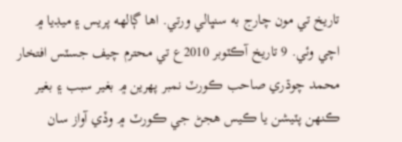تاريخ تي مون چارج به سنڀالي ورتي. اها ڳالهه پريس ۽ ميڊيا ۾ اچي وئي. 9 تاريخ آڪٽوبر 2010ع تي محترم چيف جسٽس افتخار محمد چوڌري صاحب ڪورٽ نمبر پهرين ۾ بغير سبب ۽ بغير ڪنهن پٽيشن يا ڪيس هجڻ جي ڪورٽ ۾ وڏي آواز سان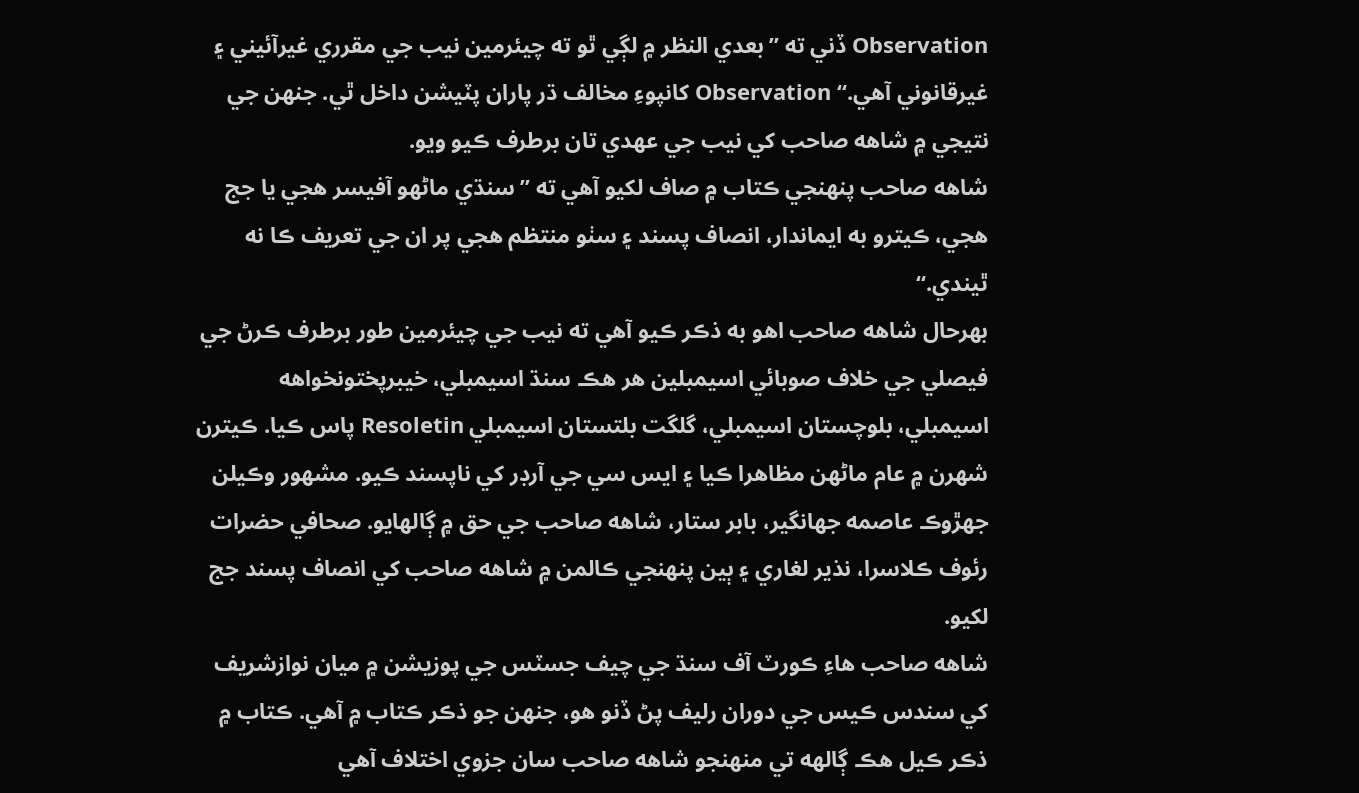Observation ڏني ته ”بعدي النظر ۾ لڳي ٿو ته چيئرمين نيب جي مقرري غيرآئيني ۽ غيرقانوني آهي.“ Observation کانپوءِ مخالف ڌر پاران پٽيشن داخل ٿي. جنهن جي نتيجي ۾ شاهه صاحب کي نيب جي عهدي تان برطرف ڪيو ويو.
شاهه صاحب پنهنجي ڪتاب ۾ صاف لکيو آهي ته ”سنڌي ماڻهو آفيسر هجي يا جج هجي، ڪيترو به ايماندار، انصاف پسند ۽ سٺو منتظم هجي پر ان جي تعريف ڪا نه ٿيندي.“
بهرحال شاهه صاحب اهو به ذڪر ڪيو آهي ته نيب جي چيئرمين طور برطرف ڪرڻ جي فيصلي جي خلاف صوبائي اسيمبلين هر هڪ سنڌ اسيمبلي، خيبرپختونخواهه اسيمبلي، بلوچستان اسيمبلي، گلگت بلتستان اسيمبلي Resoletin پاس ڪيا. ڪيترن شهرن ۾ عام ماڻهن مظاهرا ڪيا ۽ ايس سي جي آرڊر کي ناپسند ڪيو. مشهور وڪيلن جهڙوڪ عاصمه جهانگير، بابر ستار، شاهه صاحب جي حق ۾ ڳالهايو. صحافي حضرات رئوف ڪلاسرا، نذير لغاري ۽ ٻين پنهنجي ڪالمن ۾ شاهه صاحب کي انصاف پسند جج لکيو.
شاهه صاحب هاءِ ڪورٽ آف سنڌ جي چيف جسٽس جي پوزيشن ۾ ميان نوازشريف کي سندس ڪيس جي دوران رليف پڻ ڏنو هو، جنهن جو ذڪر ڪتاب ۾ آهي. ڪتاب ۾ ذڪر ڪيل هڪ ڳالهه تي منهنجو شاهه صاحب سان جزوي اختلاف آهي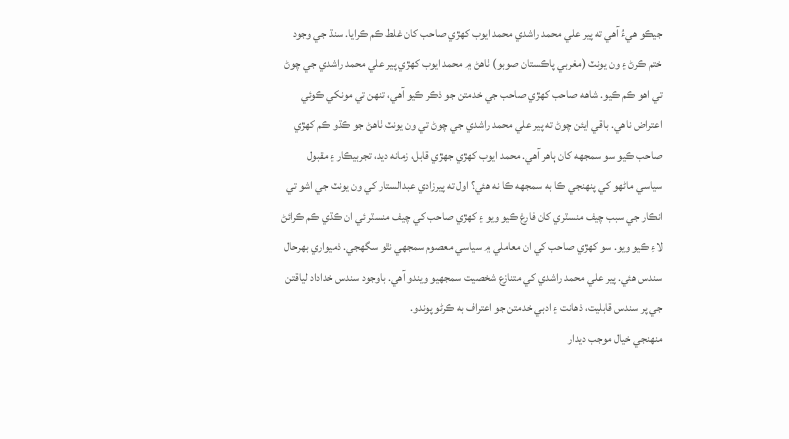جيڪو هيءُ آهي ته پير علي محمد راشدي محمد ايوب کهڙي صاحب کان غلط ڪم ڪرايا. سنڌ جي وجود ختم ڪرڻ ۽ ون يونٽ (مغربي پاڪستان صوبو) ٺاهڻ ۾ محمد ايوب کهڙي پير علي محمد راشدي جي چوڻ تي اهو ڪم ڪيو. شاهه صاحب کهڙي صاحب جي خدمتن جو ذڪر ڪيو آهي، تنهن تي مونکي ڪوئي اعتراض ناهي. باقي ايئن چوڻ ته پير علي محمد راشدي جي چوڻ تي ون يونٽ ٺاهڻ جو ڪڌو ڪم کهڙي صاحب ڪيو سو سمجهه کان ٻاهر آهي. محمد ايوب کهڙي جهڙي قابل، زمانه ديد، تجربيڪار ۽ مقبول سياسي ماڻهو کي پنهنجي ڪا به سمجهه ڪا نه هئي؟ اول ته پيرزادي عبدالستار کي ون يونٽ جي اشو تي انڪار جي سبب چيف منسٽري کان فارغ ڪيو ويو ۽ کهڙي صاحب کي چيف منسٽر ئي ان ڪڌي ڪم ڪرائڻ لاءِ ڪيو ويو. سو کهڙي صاحب کي ان معاملي ۾ سياسي معصوم سمجهي نٿو سگهجي. ذميواري بهرحال سندس هئي. پير علي محمد راشدي کي متنازع شخصيت سمجهيو ويندو آهي. باوجود سندس خداداد لياقتن جي پر سندس قابليت، ذهانت ۽ ادبي خدمتن جو اعتراف به ڪرڻو پوندو.
منهنجي خيال موجب ديدار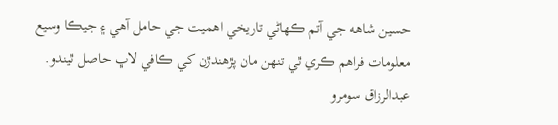حسين شاهه جي آتم ڪهاڻي تاريخي اهميت جي حامل آهي ۽ جيڪا وسيع معلومات فراهم ڪري ٿي تنهن مان پڙهندڙن کي ڪافي لاڀ حاصل ٿيندو.
عبدالرزاق سومرو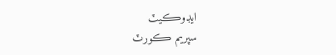ايڊوڪيٽ
سپريم ڪورٽ